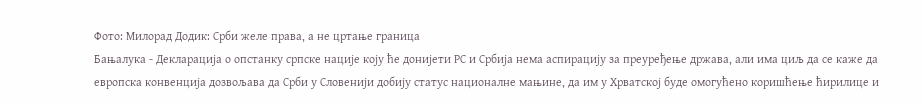Фото: Милорад Додик: Срби желе права, а не цртање граница
Бањалука - Декларација о опстанку српске нације коју ће донијети РС и Србија нема аспирацију за преуређење држава, али има циљ да се каже да европска конвенција дозвољава да Срби у Словенији добију статус националне мањине, да им у Хрватској буде омогућено коришћење ћирилице и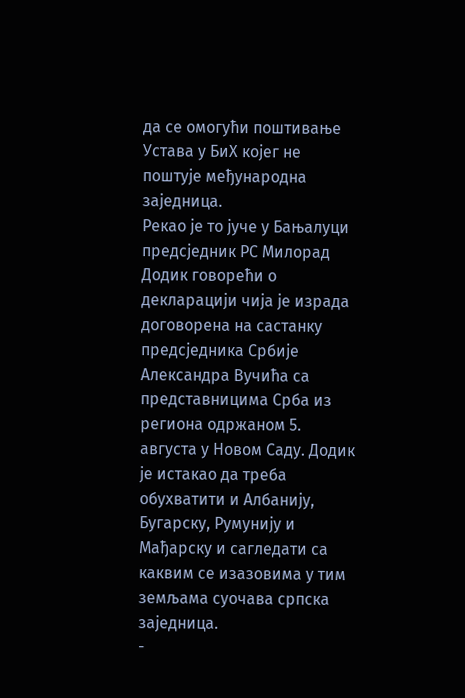да се омогући поштивање Устава у БиХ којег не поштује међународна заједница.
Рекао је то јуче у Бањалуци предсједник РС Милорад Додик говорећи о декларацији чија је израда договорена на састанку предсједника Србије Александра Вучића са представницима Срба из региона одржаном 5. августа у Новом Саду. Додик је истакао да треба обухватити и Албанију, Бугарску, Румунију и Мађарску и сагледати са каквим се изазовима у тим земљама суочава српска заједница.
-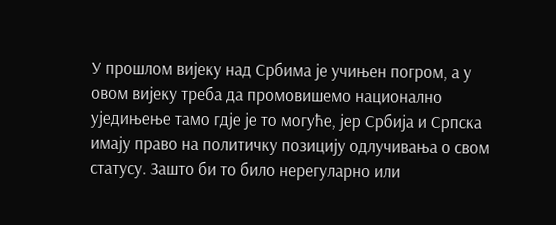У прошлом вијеку над Србима је учињен погром, а у овом вијеку треба да промовишемо национално уједињење тамо гдје је то могуће, јер Србија и Српска имају право на политичку позицију одлучивања о свом статусу. Зашто би то било нерегуларно или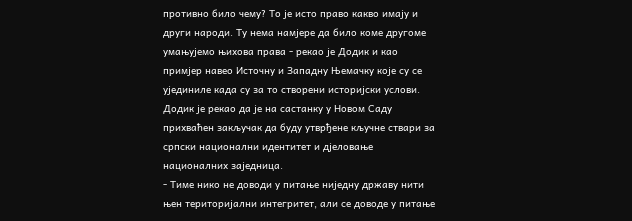противно било чему? То је исто право какво имају и други народи. Ту нема намјере да било коме другоме умањујемо њихова права - рекао је Додик и као примјер навео Источну и Западну Њемачку које су се ујединиле када су за то створени историјски услови.
Додик је рекао да је на састанку у Новом Саду прихваћен закључак да буду утврђене кључне ствари за српски национални идентитет и дјеловање националних заједница.
- Тиме нико не доводи у питање ниједну државу нити њен територијални интегритет, али се доводе у питање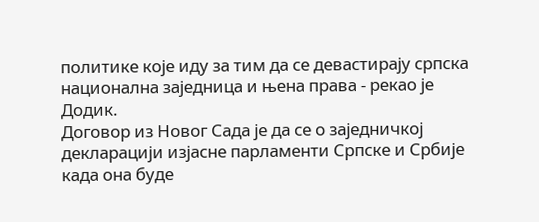политике које иду за тим да се девастирају српска национална заједница и њена права - рекао је Додик.
Договор из Новог Сада је да се о заједничкој декларацији изјасне парламенти Српске и Србије када она буде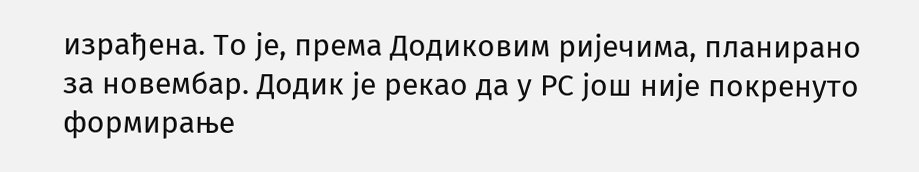израђена. То је, према Додиковим ријечима, планирано за новембар. Додик је рекао да у РС још није покренуто формирање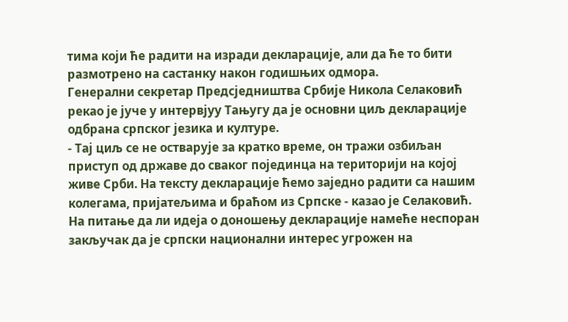тима који ће радити на изради декларације, али да ће то бити размотрено на састанку након годишњих одмора.
Генерални секретар Предсједништва Србије Никола Селаковић рекао је јуче у интервјуу Тањугу да је основни циљ декларације одбрана српског језика и културе.
- Тај циљ се не остварује за кратко време, он тражи озбиљан приступ од државе до сваког појединца на територији на којој живе Срби. На тексту декларације ћемо заједно радити са нашим колегама, пријатељима и браћом из Српске - казао је Селаковић.
На питање да ли идеја о доношењу декларације намеће неспоран закључак да је српски национални интерес угрожен на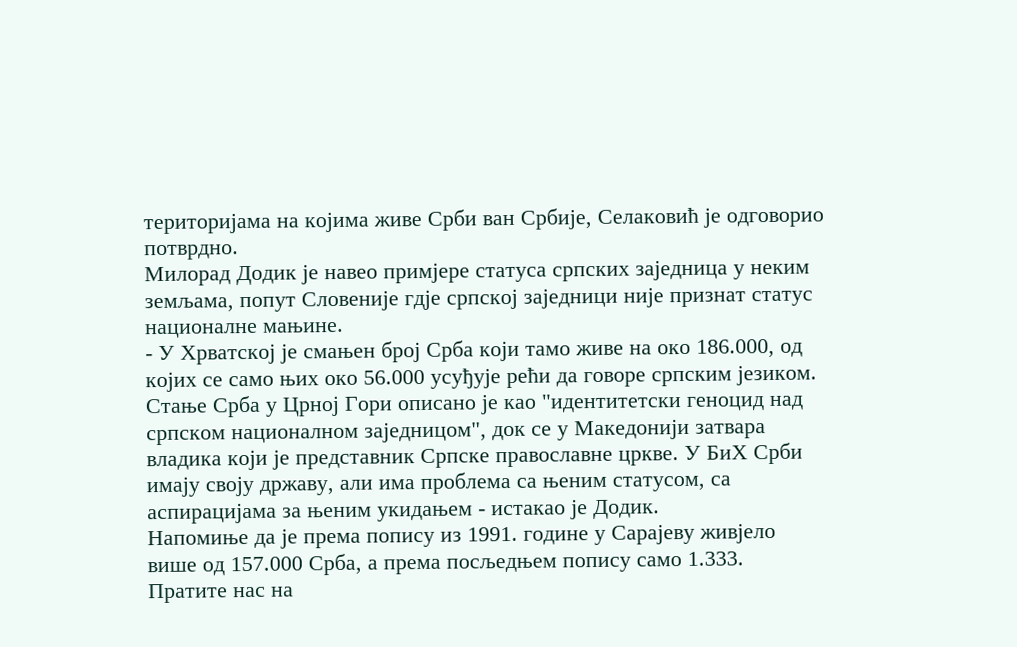територијама на којима живе Срби ван Србије, Селаковић је одговорио потврдно.
Милорад Додик је навео примјере статуса српских заједница у неким земљама, попут Словеније гдје српској заједници није признат статус националне мањине.
- У Хрватској је смањен број Срба који тамо живе на око 186.000, од којих се само њих око 56.000 усуђује рећи да говоре српским језиком. Стање Срба у Црној Гори описано је као "идентитетски геноцид над српском националном заједницом", док се у Македонији затвара владика који је представник Српске православне цркве. У БиХ Срби имају своју државу, али има проблема са њеним статусом, са аспирацијама за њеним укидањем - истакао је Додик.
Напомиње да је према попису из 1991. године у Сарајеву живјело више од 157.000 Срба, а према посљедњем попису само 1.333.
Пратите нас на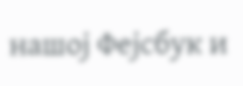нашој Фејсбук и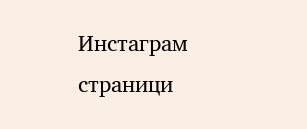Инстаграм страници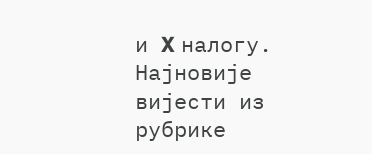и X налогу.
Најновије вијести из рубрике